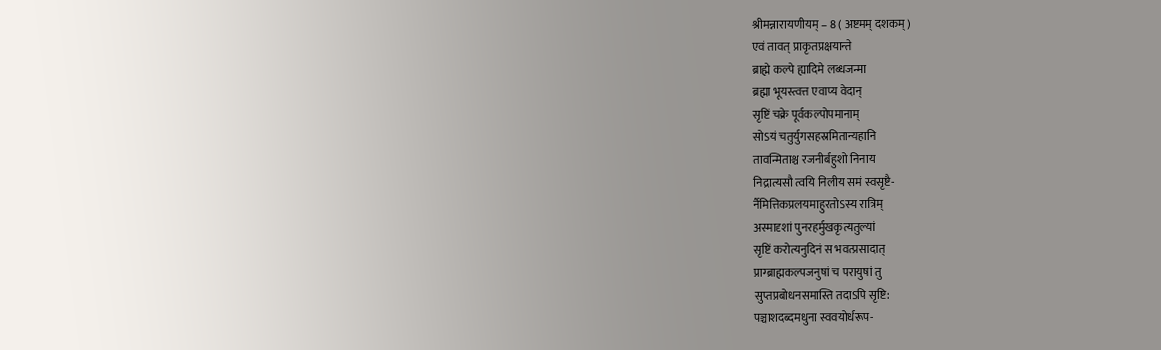श्रीमन्नारायणीयम् – 8 ( अष्टमम् दशकम् )
एवं तावत् प्राकृतप्रक्षयान्ते
ब्राह्मे कल्पे ह्यादिमे लब्धजन्मा
ब्रह्मा भूयस्त्वत्त एवाप्य वेदान्
सृष्टिं चक्रे पूर्वकल्पोपमानाम्
सोऽयं चतुर्युगसहस्रमितान्यहानि
तावन्मिताश्च रजनीर्बहुशो निनाय
निद्रात्यसौ त्वयि निलीय समं स्वसृष्टै-
र्नैमित्तिकप्रलयमाहुरतोऽस्य रात्रिम्
अस्मादृशां पुनरहर्मुखकृत्यतुल्यां
सृष्टिं करोत्यनुदिनं स भवत्प्रसादात्
प्राग्ब्राह्मकल्पजनुषां च परायुषां तु
सुप्तप्रबोधनसमास्ति तदाऽपि सृष्टि:
पञ्चाशदब्दमधुना स्ववयोर्धरूप-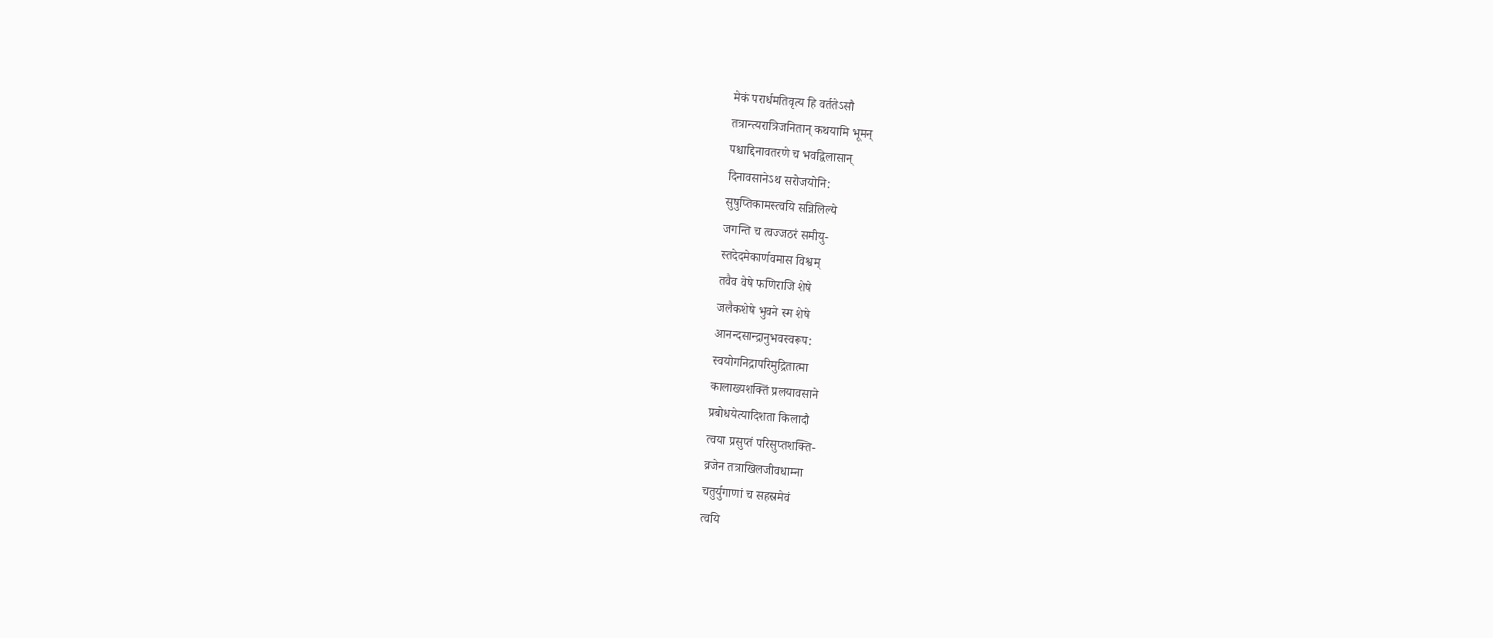मेकं परार्धमतिवृत्य हि वर्ततेऽसौ
तत्रान्त्यरात्रिजनितान् कथयामि भूमन्
पश्चाद्दिनावतरणे च भवद्विलासान्
दिनावसानेऽथ सरोजयोनि:
सुषुप्तिकामस्त्वयि सन्निलिल्ये
जगन्ति च त्वज्जठरं समीयु-
स्तदेदमेकार्णवमास विश्वम्
तवैव वेषे फणिराजि शेषे
जलैकशेषे भुवने स्म शेषे
आनन्दसान्द्रानुभवस्वरूप:
स्वयोगनिद्रापरिमुद्रितात्मा
कालाख्यशक्तिं प्रलयावसाने
प्रबोधयेत्यादिशता किलादौ
त्वया प्रसुप्तं परिसुप्तशक्ति-
व्रजेन तत्राखिलजीवधाम्ना
चतुर्युगाणां च सहस्रमेवं
त्वयि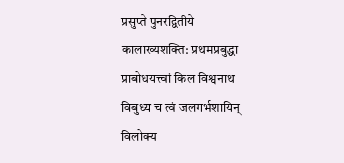प्रसुप्ते पुनरद्वितीये
कालाख्यशक्ति: प्रथमप्रबुद्धा
प्राबोधयत्त्वां किल विश्वनाथ
विबुध्य च त्वं जलगर्भशायिन्
विलोक्य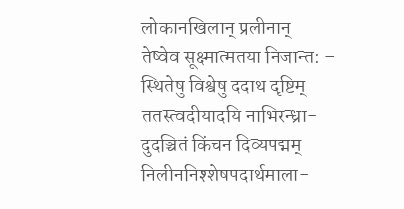लोकानखिलान् प्रलीनान्
तेष्वेव सूक्ष्मात्मतया निजान्त: –
स्थितेषु विश्वेषु ददाथ दृष्टिम्
ततस्त्वदीयादयि नाभिरन्ध्रा-
दुदञ्चितं किंचन दिव्यपद्मम्
निलीननिश्शेषपदार्थमाला-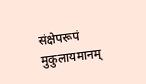संक्षेपरूपं मुकुलायमानम्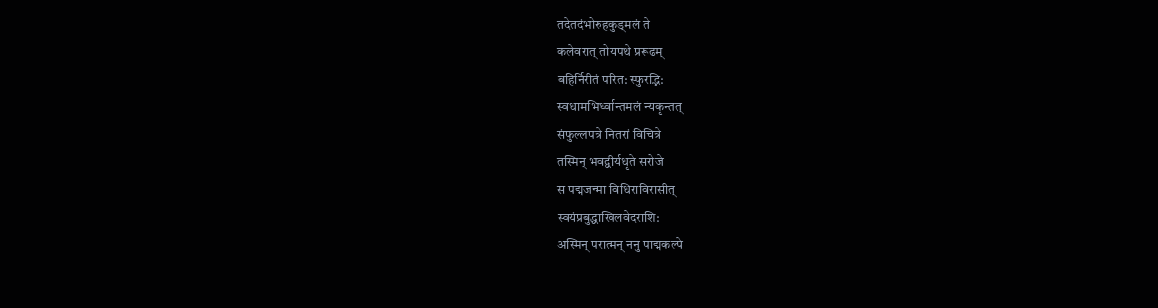तदेतदंभोरुहकुड्मलं ते
कलेवरात् तोयपथे प्ररूढम्
बहिर्निरीतं परित: स्फुरद्भि:
स्वधामभिर्ध्वान्तमलं न्यकृन्तत्
संफुल्लपत्रे नितरां विचित्रे
तस्मिन् भवद्वीर्यधृते सरोजे
स पद्मजन्मा विधिराविरासीत्
स्वयंप्रबुद्धाखिलवेदराशि:
अस्मिन् परात्मन् ननु पाद्मकल्पे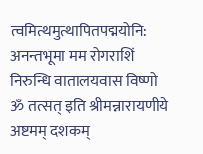त्वमित्थमुत्थापितपद्मयोनि:
अनन्तभूमा मम रोगराशिं
निरुन्धि वातालयवास विष्णो
ॐ तत्सत् इति श्रीमन्नारायणीये अष्टमम् दशकम्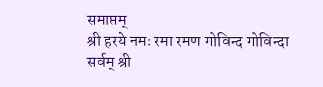समाप्तम्
श्री हरये नमः रमा रमण गोविन्द गोविन्दा
सर्वम् श्री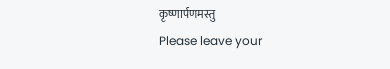कृष्णार्पणमस्तु
Please leave your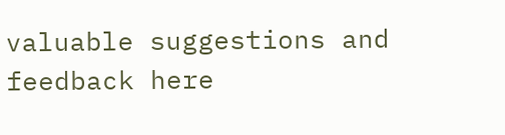valuable suggestions and feedback here